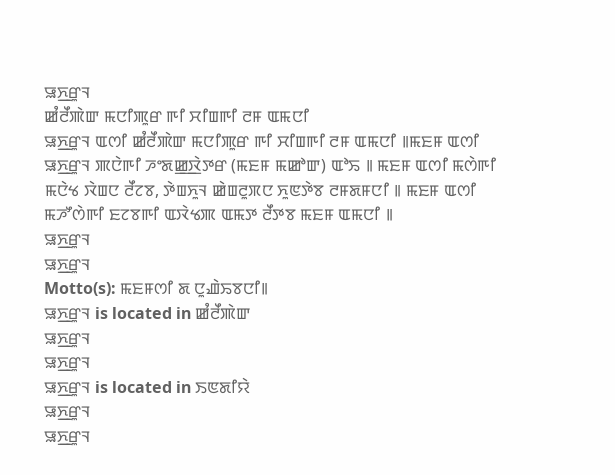ꯎꯈ꯭ꯔꯨꯜ
ꯀꯪꯂꯩꯄꯥꯛ ꯃꯅꯤꯄꯨꯔ ꯒꯤ ꯆꯤꯡꯒꯤ ꯂꯝ ꯑꯃꯅꯤ
ꯎꯈ꯭ꯔꯨꯜ ꯑꯁꯤ ꯀꯪꯂꯩꯄꯥꯛ ꯃꯅꯤꯄꯨꯔ ꯒꯤ ꯆꯤꯡꯒꯤ ꯂꯝ ꯑꯃꯅꯤ ꯫ꯃꯐꯝ ꯑꯁꯤ ꯎꯈ꯭ꯔꯨꯜ ꯄꯅꯥꯒꯤ ꯍꯦꯗꯀ꯭ꯋꯥꯇꯔ (ꯃꯐꯝ ꯃꯀꯣꯛ) ꯑꯣꯢ ꯫ ꯃꯐꯝ ꯑꯁꯤ ꯃꯁꯥꯒꯤ ꯃꯅꯥꯠ ꯋꯥꯡꯅ ꯂꯩꯖꯕ, ꯇꯥꯡꯈꯨꯜ ꯀꯥꯡꯂꯨꯞꯅ ꯈꯨꯟꯇꯥꯕ ꯂꯝꯗꯝꯅꯤ ꯫ ꯃꯐꯝ ꯑꯁꯤ ꯃꯍꯧꯁꯥꯒꯤ ꯐꯖꯕꯒꯤ ꯑꯋꯥꯠꯄ ꯑꯃꯇ ꯂꯩꯇꯕ ꯃꯐꯝ ꯑꯃꯅꯤ ꯫
ꯎꯈ꯭ꯔꯨꯜ
ꯎꯈ꯭ꯔꯨꯜ
Motto(s): ꯃꯐꯝꯁꯤ ꯗ ꯅꯨꯉꯥꯢꯕꯅꯤ꯫
ꯎꯈ꯭ꯔꯨꯜ is located in ꯀꯪꯂꯩꯄꯥꯛ
ꯎꯈ꯭ꯔꯨꯜ
ꯎꯈ꯭ꯔꯨꯜ
ꯎꯈ꯭ꯔꯨꯜ is located in ꯏꯟꯗꯤꯌꯥ
ꯎꯈ꯭ꯔꯨꯜ
ꯎꯈ꯭ꯔꯨꯜ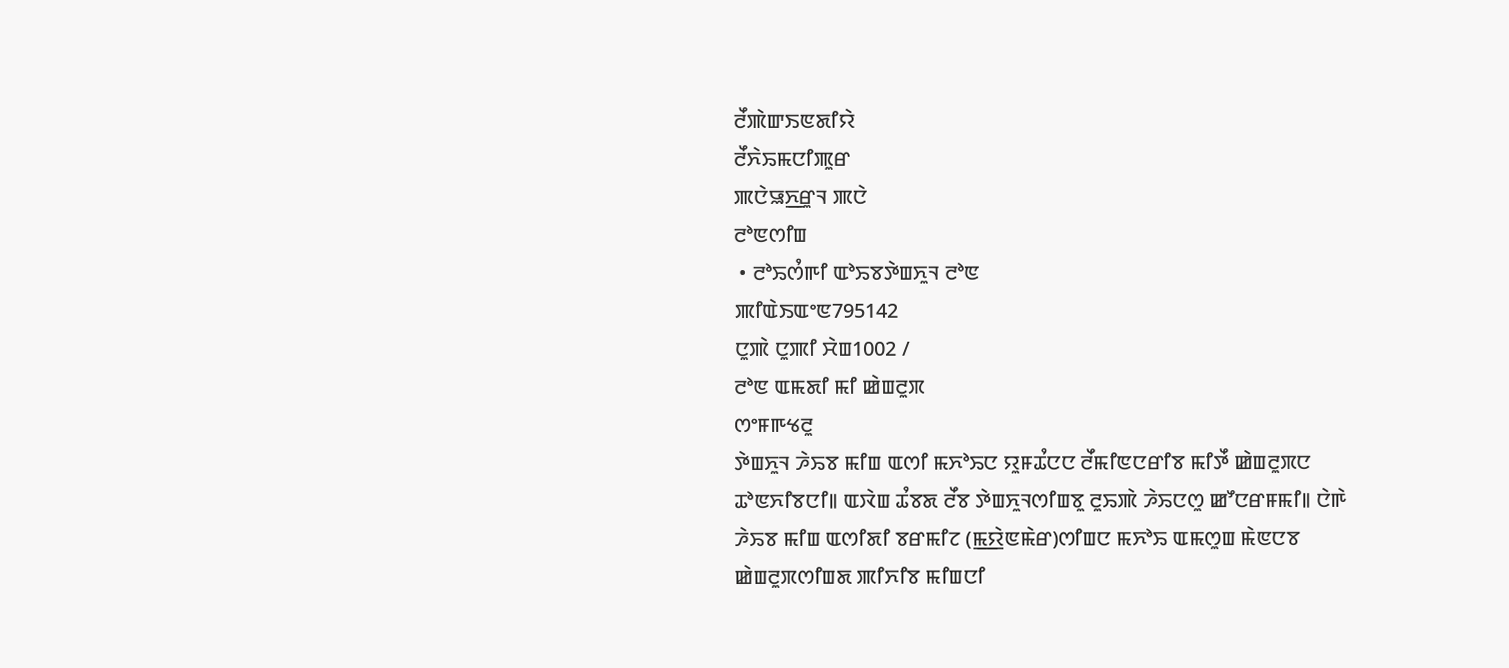ꯂꯩꯄꯥꯛꯏꯟꯗꯤꯌꯥ
ꯂꯩꯈꯥꯢꯃꯅꯤꯄꯨꯔ
ꯄꯅꯥꯎꯈ꯭ꯔꯨꯜ ꯄꯅꯥ
ꯂꯣꯟꯁꯤꯡ
 • ꯂꯣꯢꯁꯪꯒꯤ ꯑꯣꯢꯕꯇꯥꯡꯈꯨꯜ ꯂꯣꯟ
ꯄꯤꯑꯥꯏꯑꯦꯟ795142
ꯅꯨꯄꯥ ꯅꯨꯄꯤ ꯆꯥꯡ1002 /
ꯂꯣꯟ ꯑꯃꯗꯤ ꯃꯤ ꯀꯥꯡꯂꯨꯞ
ꯁꯦꯝꯒꯠꯂꯨ
ꯇꯥꯡꯈꯨꯜ ꯍꯥꯢꯕ ꯃꯤꯡ ꯑꯁꯤ ꯃꯈꯣꯢꯅ ꯌꯨꯝꯊꯪꯅꯅ ꯂꯩꯃꯤꯟꯅꯔꯤꯕ ꯃꯤꯇꯩ ꯀꯥꯡꯂꯨꯞꯅ ꯊꯣꯟꯈꯤꯕꯅꯤ꯫ ꯑꯋꯥꯡ ꯊꯪꯕꯗ ꯂꯩꯕ ꯇꯥꯡꯈꯨꯜꯁꯤꯡꯕꯨ ꯂꯨꯢꯄꯥ ꯍꯥꯢꯅꯁꯨ ꯀꯧꯅꯔꯝꯃꯤ꯫ ꯅꯥꯒꯥ ꯍꯥꯢꯕ ꯃꯤꯡ ꯑꯁꯤꯗꯤ ꯕꯔꯃꯤꯖ (ꯃ꯭ꯌꯥꯟꯃꯥꯔ)ꯁꯤꯡꯅ ꯃꯈꯣꯢ ꯑꯃꯁꯨꯡ ꯃꯥꯟꯅꯕ ꯀꯥꯡꯂꯨꯞꯁꯤꯡꯗ ꯄꯤꯈꯤꯕ ꯃꯤꯡꯅꯤ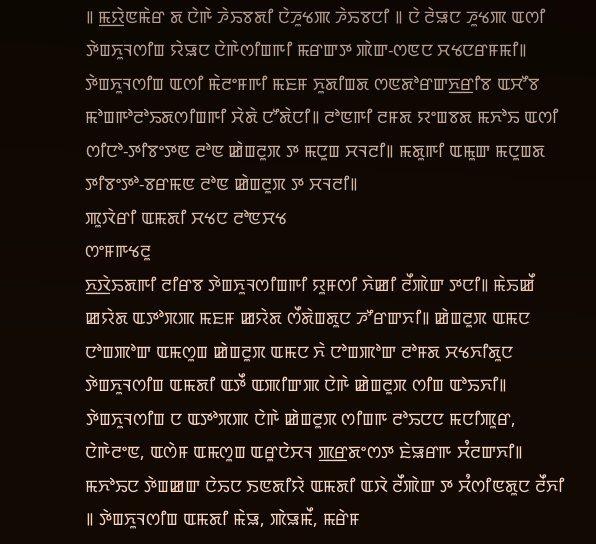꯫ ꯃ꯭ꯌꯥꯟꯃꯥꯔ ꯗ ꯅꯥꯒꯥ ꯍꯥꯢꯕꯗꯤ ꯅꯥꯍꯨꯠꯄ ꯍꯥꯢꯕꯅꯤ ꯫ ꯅꯥ ꯂꯥꯎꯅ ꯍꯨꯠꯄ ꯑꯁꯤ ꯇꯥꯡꯈꯨꯜꯁꯤꯡ ꯌꯥꯎꯅ ꯅꯥꯒꯥꯁꯤꯡꯒꯤ ꯃꯔꯛꯇ ꯄꯥꯛ-ꯁꯟꯅ ꯆꯠꯅꯔꯝꯃꯤ꯫ ꯇꯥꯡꯈꯨꯜꯁꯤꯡ ꯑꯁꯤ ꯃꯥꯂꯦꯝꯒꯤ ꯃꯐꯝ ꯈꯨꯗꯤꯡꯗ ꯁꯟꯗꯣꯔꯛꯈ꯭ꯔꯤꯕ ꯑꯆꯧꯕ ꯃꯣꯡꯒꯣꯂꯣꯢꯗꯁꯤꯡꯒꯤ ꯆꯥꯗꯥ ꯅꯧꯗꯥꯅꯤ꯫ ꯂꯣꯟꯒꯤ ꯂꯝꯗ ꯌꯦꯡꯕꯗ ꯃꯈꯣꯢ ꯑꯁꯤ ꯁꯤꯅꯣ-ꯇꯤꯕꯦꯇꯟ ꯂꯣꯟ ꯀꯥꯡꯂꯨꯞ ꯇ ꯃꯅꯨꯡ ꯆꯜꯂꯤ꯫ ꯃꯗꯨꯒꯤ ꯑꯃꯨꯛ ꯃꯅꯨꯡꯗ ꯇꯤꯕꯦꯇꯣ-ꯕꯔꯃꯟ ꯂꯣꯟ ꯀꯥꯡꯂꯨꯞ ꯇ ꯆꯜꯂꯤ꯫
ꯄꯨꯋꯥꯔꯤ ꯑꯃꯗꯤ ꯆꯠꯅ ꯂꯣꯟꯆꯠ
ꯁꯦꯝꯒꯠꯂꯨ
ꯈ꯭ꯋꯥꯢꯗꯒꯤ ꯂꯤꯔꯕ ꯇꯥꯡꯈꯨꯜꯁꯤꯡꯒꯤ ꯌꯨꯝꯁꯤ ꯈꯥꯀꯤ ꯂꯩꯄꯥꯛ ꯇꯅꯤ꯫ ꯃꯥꯢꯀꯩ ꯀꯌꯥꯗ ꯑꯇꯣꯞꯄ ꯃꯐꯝ ꯀꯌꯥꯗ ꯁꯩꯗꯥꯡꯗꯨꯅ ꯍꯧꯔꯛꯈꯤ꯫ ꯀꯥꯡꯂꯨꯞ ꯑꯃꯅ ꯅꯣꯡꯄꯣꯛ ꯑꯃꯁꯨꯡ ꯀꯥꯡꯂꯨꯞ ꯑꯃꯅ ꯈꯥ ꯅꯣꯡꯄꯣꯛ ꯂꯣꯝꯗ ꯆꯠꯈꯤꯗꯨꯅ ꯇꯥꯡꯈꯨꯜꯁꯤꯡ ꯑꯃꯗꯤ ꯑꯇꯩ ꯑꯄꯤꯛꯄ ꯅꯥꯒꯥ ꯀꯥꯡꯂꯨꯞ ꯁꯤꯡ ꯑꯣꯢꯈꯤ꯫
ꯇꯥꯡꯈꯨꯜꯁꯤꯡ ꯅ ꯑꯇꯣꯞꯄ ꯅꯥꯒꯥ ꯀꯥꯡꯂꯨꯞ ꯁꯤꯡꯒ ꯂꯣꯢꯅꯅ ꯃꯅꯤꯄꯨꯔ, ꯅꯥꯒꯥꯂꯦꯟ, ꯑꯁꯥꯝ ꯑꯃꯁꯨꯡ ꯑꯔꯨꯅꯥꯆꯜ ꯄ꯭ꯔꯗꯦꯁꯇ ꯐꯥꯎꯔꯒ ꯆꯪꯂꯛꯈꯤ꯫ ꯃꯈꯣꯢꯅ ꯇꯥꯡꯀꯛ ꯅꯥꯢꯅ ꯏꯟꯗꯤꯌꯥ ꯑꯃꯗꯤ ꯑꯋꯥ ꯂꯩꯄꯥꯛ ꯇ ꯆꯪꯁꯤꯟꯗꯨꯅ ꯂꯩꯈꯤ ꯫ ꯇꯥꯡꯈꯨꯜꯁꯤꯡ ꯑꯃꯗꯤ ꯃꯥꯎ, ꯄꯥꯎꯃꯩ, ꯃꯔꯥꯝ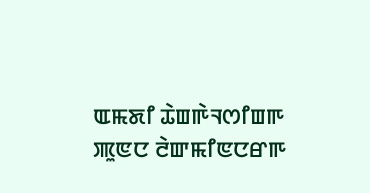ꯑꯃꯗꯤ ꯊꯥꯡꯒꯥꯜꯁꯤꯡꯒ ꯄꯨꯟꯅ ꯂꯥꯛꯃꯤꯟꯅꯔꯒ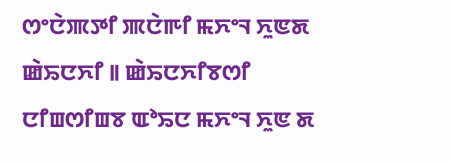ꯁꯦꯅꯥꯄꯇꯤ ꯄꯅꯥꯒꯤ ꯃꯈꯦꯜ ꯈꯨꯟꯗ ꯀꯥꯢꯅꯈꯤ ꯫ ꯀꯥꯢꯅꯈꯤꯕꯁꯤ ꯅꯤꯡꯁꯤꯡꯕ ꯑꯣꯢꯅ ꯃꯈꯦꯜ ꯈꯨꯟ ꯗ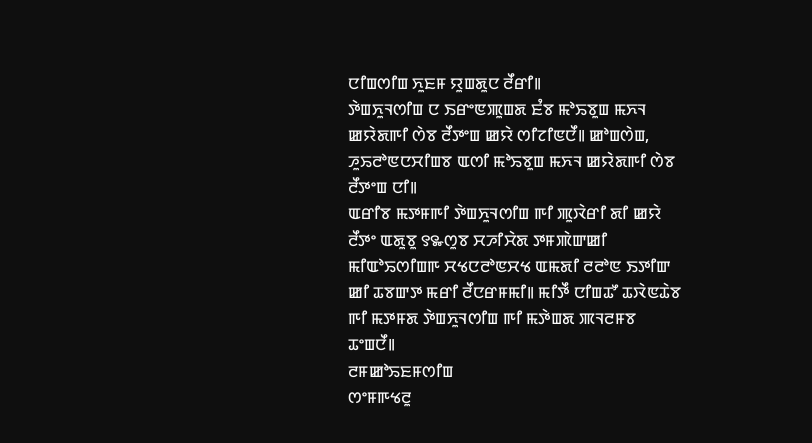ꯅꯤꯡꯁꯤꯡ ꯈꯨꯐꯝ ꯌꯨꯡꯗꯨꯅ ꯂꯩꯔꯤ꯫
ꯇꯥꯡꯈꯨꯜꯁꯤꯡ ꯅ ꯏꯔꯦꯟꯄꯨꯡꯗ ꯐꯪꯕ ꯃꯣꯢꯕꯨꯡ ꯃꯈꯜ ꯀꯌꯥꯗꯒꯤ ꯁꯥꯕ ꯂꯩꯇꯦꯡ ꯀꯌꯥ ꯁꯤꯖꯤꯟꯅꯩ꯫ ꯀꯣꯡꯁꯥꯡ, ꯍꯨꯢꯂꯣꯟꯅꯆꯤꯡꯕ ꯑꯁꯤ ꯃꯣꯢꯕꯨꯡ ꯃꯈꯜ ꯀꯌꯥꯗꯒꯤ ꯁꯥꯕ ꯂꯩꯇꯦꯡ ꯅꯤ꯫
ꯑꯔꯤꯕ ꯃꯇꯝꯒꯤ ꯇꯥꯡꯈꯨꯜꯁꯤꯡ ꯒꯤ ꯄꯨꯋꯥꯔꯤ ꯗꯤ ꯀꯌꯥ ꯂꯩꯇꯦ ꯑꯗꯨꯕꯨ ꯱꯳ꯁꯨꯕ ꯆꯍꯤꯆꯥꯗ ꯇꯝꯄꯥꯛꯀꯤ ꯃꯤꯑꯣꯢꯁꯤꯡꯒ ꯆꯠꯅꯂꯣꯟꯆꯠ ꯑꯃꯗꯤ ꯂꯂꯣꯟ ꯏꯇꯤꯛ ꯀꯤ ꯊꯕꯛꯇ ꯃꯔꯤ ꯂꯩꯅꯔꯝꯃꯤ꯫ ꯃꯤꯇꯩ ꯅꯤꯡꯊꯧ ꯊꯋꯥꯟꯊꯥꯕ ꯒꯤ ꯃꯇꯝꯗ ꯇꯥꯡꯈꯨꯜꯁꯤꯡ ꯒꯤ ꯃꯇꯥꯡꯗ ꯄꯜꯂꯝꯕ ꯊꯦꯡꯅꯩ꯫
ꯂꯝꯀꯣꯢꯐꯝꯁꯤꯡ
ꯁꯦꯝꯒꯠꯂꯨ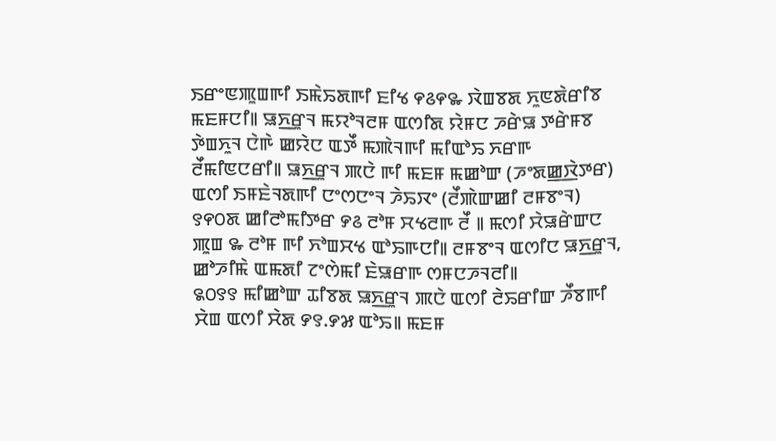ꯏꯔꯦꯟꯄꯨꯡꯒꯤ ꯏꯃꯥꯢꯗꯒꯤ ꯐꯤꯠ ꯵꯴꯵꯳ ꯋꯥꯡꯕꯗ ꯈꯨꯟꯗꯥꯔꯤꯕ ꯃꯐꯝꯅꯤ꯫ ꯎꯈ꯭ꯔꯨꯜ ꯃꯌꯣꯜꯂꯝ ꯑꯁꯤꯗ ꯌꯥꯝꯅ ꯍꯔꯥꯎ ꯇꯔꯥꯝꯕ ꯇꯥꯡꯈꯨꯜ ꯅꯥꯒꯥ ꯀꯌꯥꯅ ꯑꯇꯩ ꯃꯄꯥꯜꯒꯤ ꯃꯤꯑꯣꯢ ꯈꯔꯒ ꯂꯩꯃꯤꯟꯅꯔꯤ꯫ ꯎꯈ꯭ꯔꯨꯜ ꯄꯅꯥ ꯒꯤ ꯃꯐꯝ ꯃꯀꯣꯛ (ꯍꯦꯗꯀ꯭ꯋꯥꯇꯔ) ꯑꯁꯤ ꯏꯝꯐꯥꯜꯗꯒꯤ ꯅꯦꯁꯅꯦꯜ ꯍꯥꯢꯋꯦ (ꯂꯩꯄꯥꯛꯀꯤ ꯂꯝꯕꯦꯜ) ꯱꯵꯰ꯗ ꯀꯤꯂꯣꯃꯤꯇꯔ ꯸꯴ ꯂꯣꯝ ꯆꯠꯂꯒ ꯂꯩ ꯫ ꯃꯁꯤ ꯆꯥꯎꯔꯥꯛꯅ ꯄꯨꯡ ꯳ ꯂꯣꯝ ꯒꯤ ꯈꯣꯡꯆꯠ ꯑꯣꯢꯒꯅꯤ꯫ ꯂꯝꯕꯦꯜ ꯑꯁꯤꯅ ꯎꯈ꯭ꯔꯨꯜ, ꯀꯣꯍꯤꯃꯥ ꯑꯃꯗꯤ ꯖꯦꯁꯥꯃꯤ ꯐꯥꯎꯔꯒ ꯁꯝꯅꯍꯜꯂꯤ꯫
꯲꯰꯱꯱ ꯃꯤꯀꯣꯛ ꯊꯤꯕꯗ ꯎꯈ꯭ꯔꯨꯜ ꯄꯅꯥ ꯑꯁꯤ ꯂꯥꯢꯔꯤꯛ ꯍꯩꯕꯒꯤ ꯆꯥꯡ ꯑꯁꯤ ꯆꯥꯗ ꯸꯱.꯸꯷ ꯑꯣꯢ꯫ ꯃꯐꯝ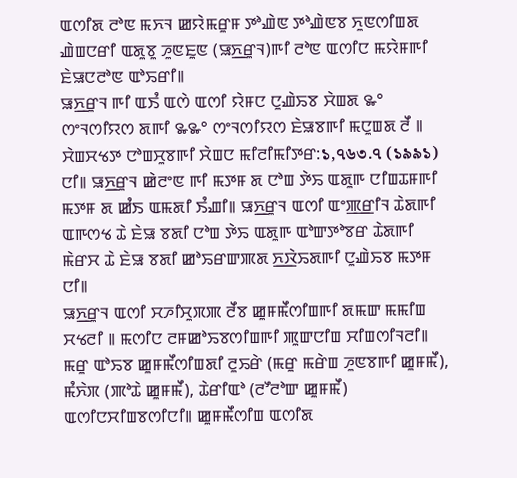ꯑꯁꯤꯗ ꯂꯣꯟ ꯃꯈꯜ ꯀꯌꯥꯃꯔꯨꯝ ꯇꯣꯉꯥꯟ ꯇꯣꯉꯥꯟꯕ ꯈꯨꯟꯁꯤꯡꯗ ꯉꯥꯡꯅꯔꯤ ꯑꯗꯨꯕꯨ ꯍꯨꯟꯐꯨꯟ (ꯎꯈ꯭ꯔꯨꯜ)ꯒꯤ ꯂꯣꯟ ꯑꯁꯤꯅ ꯃꯌꯥꯝꯒꯤ ꯐꯥꯎꯅꯂꯣꯟ ꯑꯣꯢꯔꯤ꯫
ꯎꯈ꯭ꯔꯨꯜ ꯒꯤ ꯑꯏꯪ ꯑꯁꯥ ꯑꯁꯤ ꯌꯥꯝꯅ ꯅꯨꯉꯥꯢꯕ ꯆꯥꯡꯗ ꯳° ꯁꯦꯜꯁꯤꯌꯁ ꯗꯒꯤ ꯳꯳° ꯁꯦꯜꯁꯤꯌꯁ ꯐꯥꯎꯕꯒꯤ ꯃꯅꯨꯡꯗ ꯂꯩ ꯫ ꯆꯥꯡꯆꯠꯇ ꯅꯣꯡꯆꯨꯕꯒꯤ ꯆꯥꯡꯅ ꯃꯤꯂꯤꯃꯤꯇꯔ:১,৭৬৩.৭ (১৯৯১) ꯅꯤ꯫ ꯎꯈ꯭ꯔꯨꯜ ꯀꯥꯂꯦꯟ ꯒꯤ ꯃꯇꯝ ꯗ ꯅꯣꯡ ꯇꯥꯢ ꯑꯗꯨꯒ ꯅꯤꯡꯊꯝꯒꯤ ꯃꯇꯝ ꯗ ꯀꯪꯏ ꯑꯃꯗꯤ ꯏꯪꯉꯤ꯫ ꯎꯈ꯭ꯔꯨꯜ ꯑꯁꯤ ꯑꯦꯄ꯭ꯔꯤꯜ ꯊꯥꯗꯒꯤ ꯑꯒꯁꯠ ꯊꯥ ꯐꯥꯎ ꯕꯗꯤ ꯅꯣꯡ ꯇꯥꯢ ꯑꯗꯨꯒ ꯑꯣꯛꯇꯣꯕꯔ ꯊꯥꯗꯒꯤ ꯃꯥꯔꯆ ꯊꯥ ꯐꯥꯎ ꯕꯗꯤ ꯀꯣꯢꯔꯛꯄꯗ ꯈ꯭ꯋꯥꯢꯗꯒꯤ ꯅꯨꯉꯥꯢꯕ ꯃꯇꯝ ꯅꯤ꯫
ꯎꯈ꯭ꯔꯨꯜ ꯑꯁꯤ ꯆꯍꯤꯆꯨꯞꯄ ꯂꯩꯕ ꯀꯨꯝꯃꯩꯁꯤꯡꯒꯤ ꯗꯃꯛ ꯃꯃꯤꯡ ꯆꯠꯂꯤ ꯫ ꯃꯁꯤꯅ ꯂꯝꯀꯣꯢꯕꯁꯤꯡꯒꯤ ꯄꯨꯛꯅꯤꯡ ꯆꯤꯡꯁꯤꯜꯂꯤ꯫ ꯃꯔꯨ ꯑꯣꯢꯕ ꯀꯨꯝꯃꯩꯁꯤꯡꯗꯤ ꯂꯨꯢꯔꯥ (ꯃꯔꯨ ꯃꯔꯥꯡ ꯍꯨꯟꯕꯒꯤ ꯀꯨꯝꯃꯩ), ꯃꯪꯈꯥꯞ (ꯄꯣꯊꯥ ꯀꯨꯝꯃꯩ), ꯊꯥꯔꯤꯑꯣ (ꯂꯧꯂꯣꯛ ꯀꯨꯝꯃꯩ) ꯑꯁꯤꯅꯆꯤꯡꯕꯁꯤꯅꯤ꯫ ꯀꯨꯝꯃꯩꯁꯤꯡ ꯑꯁꯤꯗ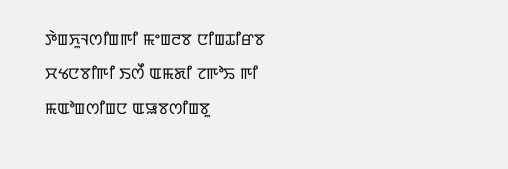ꯇꯥꯡꯈꯨꯜꯁꯤꯡꯒꯤ ꯃꯦꯡꯂꯕ ꯅꯤꯡꯊꯤꯔꯕ ꯆꯠꯅꯕꯤꯒꯤ ꯏꯁꯩ ꯑꯃꯗꯤ ꯖꯒꯣꯢ ꯒꯤ ꯃꯑꯣꯡꯁꯤꯡꯅ ꯑꯎꯕꯁꯤꯡꯕꯨ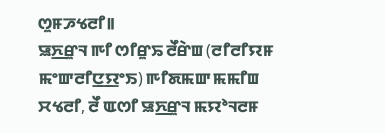ꯁꯨꯝꯍꯠꯂꯤ꯫
ꯎꯈ꯭ꯔꯨꯜ ꯒꯤ ꯁꯤꯔꯨꯢ ꯂꯩꯔꯥꯡ (ꯂꯤꯂꯤꯌꯝ ꯃꯦꯛꯂꯤꯅ꯭ꯌꯦꯏ) ꯒꯤꯗꯃꯛ ꯃꯃꯤꯡ ꯆꯠꯂꯤ, ꯂꯩ ꯑꯁꯤ ꯎꯈ꯭ꯔꯨꯜ ꯃꯌꯣꯜꯂꯝ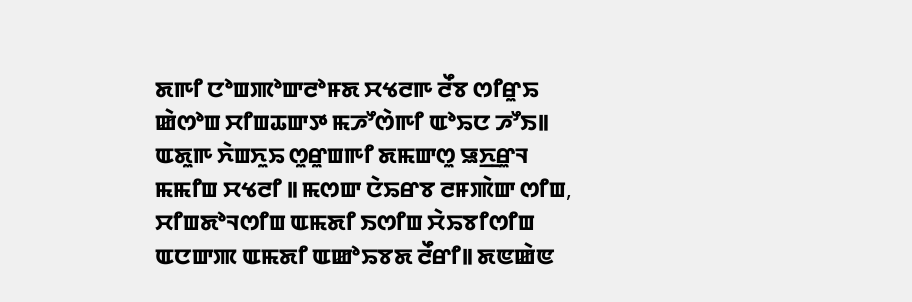ꯗꯒꯤ ꯅꯣꯡꯄꯣꯛꯂꯣꯝꯗ ꯆꯠꯂꯒ ꯂꯩꯕ ꯁꯤꯔꯨꯢ ꯀꯥꯁꯣꯡ ꯆꯤꯡꯊꯛꯇ ꯃꯍꯧꯁꯥꯒꯤ ꯑꯣꯢꯅ ꯍꯧꯏ꯫ ꯑꯗꯨꯒ ꯈꯥꯡꯈꯨꯢ ꯁꯨꯔꯨꯡꯒꯤ ꯗꯃꯛꯁꯨ ꯎꯈ꯭ꯔꯨꯜ ꯃꯃꯤꯡ ꯆꯠꯂꯤ ꯫ ꯃꯁꯛ ꯅꯥꯢꯔꯕ ꯂꯝꯄꯥꯛ ꯁꯤꯡ, ꯆꯤꯡꯗꯣꯜꯁꯤꯡ ꯑꯃꯗꯤ ꯏꯁꯤꯡ ꯆꯥꯢꯕꯤꯁꯤꯡ ꯑꯅꯛꯄ ꯑꯃꯗꯤ ꯑꯀꯣꯢꯕꯗ ꯂꯩꯔꯤ꯫ ꯗꯟꯀꯥꯟ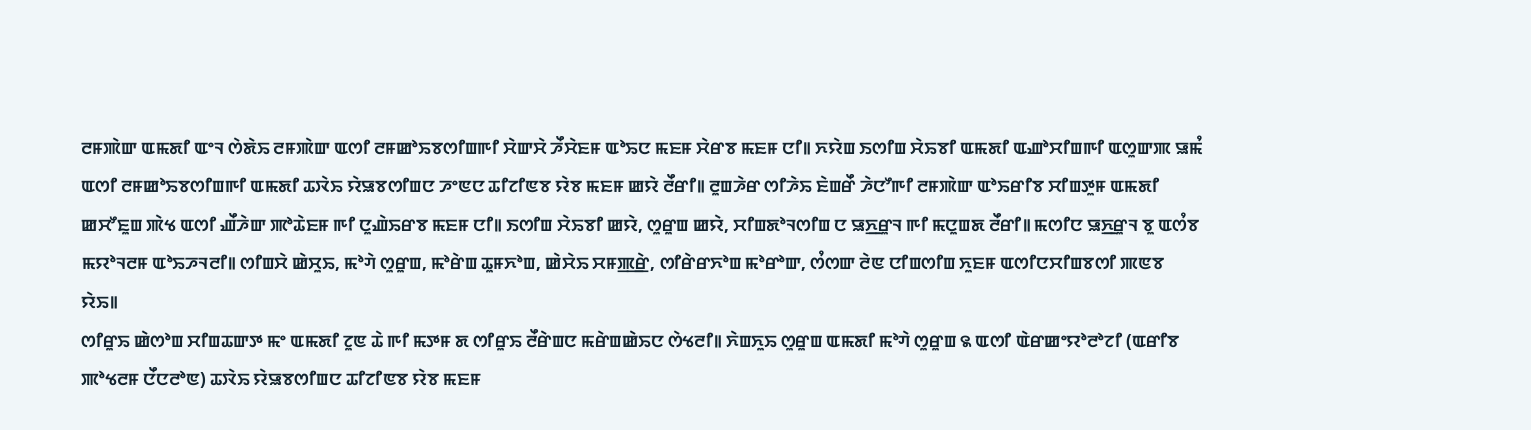ꯂꯝꯄꯥꯛ ꯑꯃꯗꯤ ꯑꯦꯜ ꯁꯥꯗꯥꯢ ꯂꯝꯄꯥꯛ ꯑꯁꯤ ꯂꯝꯀꯣꯢꯕꯁꯤꯡꯒꯤ ꯆꯥꯛꯆꯥ ꯍꯩꯆꯥꯐꯝ ꯑꯣꯢꯅ ꯃꯐꯝ ꯆꯥꯔꯕ ꯃꯐꯝ ꯅꯤ꯫ ꯈꯌꯥꯡ ꯏꯁꯤꯡ ꯆꯥꯢꯕꯤ ꯑꯃꯗꯤ ꯑꯉꯣꯆꯤꯡꯒꯤ ꯑꯁꯨꯛꯄ ꯎꯃꯪ ꯑꯁꯤ ꯂꯝꯀꯣꯢꯕꯁꯤꯡꯒꯤ ꯑꯃꯗꯤ ꯊꯋꯥꯢ ꯌꯥꯎꯕꯁꯤꯡꯅ ꯍꯦꯟꯅ ꯊꯤꯖꯤꯟꯕ ꯌꯥꯕ ꯃꯐꯝ ꯀꯌꯥ ꯂꯩꯔꯤ꯫ ꯂꯨꯡꯍꯥꯔ ꯁꯤꯍꯥꯢ ꯐꯥꯡꯔꯩ ꯍꯥꯅꯧꯒꯤ ꯂꯝꯄꯥꯛ ꯑꯣꯢꯔꯤꯕ ꯆꯤꯡꯇꯨꯝ ꯑꯃꯗꯤ ꯀꯆꯧꯐꯨꯡ ꯄꯥꯠ ꯑꯁꯤ ꯉꯩꯍꯥꯛ ꯄꯣꯊꯥꯐꯝ ꯒꯤ ꯅꯨꯉꯥꯢꯔꯕ ꯃꯐꯝ ꯅꯤ꯫ ꯏꯁꯤꯡ ꯆꯥꯢꯕꯤ ꯀꯌꯥ, ꯁꯨꯔꯨꯡ ꯀꯌꯥ, ꯆꯤꯡꯗꯣꯜꯁꯤꯡ ꯅ ꯎꯈ꯭ꯔꯨꯜ ꯒꯤ ꯃꯅꯨꯡꯗ ꯂꯩꯔꯤ꯫ ꯃꯁꯤꯅ ꯎꯈ꯭ꯔꯨꯜ ꯕꯨ ꯑꯁꯪꯕ ꯃꯌꯣꯜꯂꯝ ꯑꯣꯢꯍꯜꯂꯤ꯫ ꯁꯤꯡꯆꯥ ꯀꯥꯆꯨꯢ, ꯃꯣꯚꯥ ꯁꯨꯔꯨꯡ, ꯃꯣꯔꯥꯡ ꯊꯨꯝꯈꯣꯡ, ꯀꯥꯆꯥꯢ ꯆꯝꯄ꯭ꯔꯥ, ꯁꯤꯔꯥꯔꯈꯣꯡ ꯃꯣꯔꯣꯛ, ꯁꯪꯁꯛ ꯂꯥꯟ ꯅꯤꯡꯁꯤꯡ ꯈꯨꯐꯝ ꯑꯁꯤꯅꯆꯤꯡꯕꯁꯤ ꯄꯟꯕ ꯌꯥꯢ꯫
ꯁꯤꯔꯨꯢ ꯀꯥꯁꯣꯡ ꯆꯤꯡꯊꯛꯇ ꯃꯦ ꯑꯃꯗꯤ ꯖꯨꯟ ꯊꯥ ꯒꯤ ꯃꯇꯝ ꯗ ꯁꯤꯔꯨꯢ ꯂꯩꯔꯥꯡꯅ ꯃꯔꯥꯡꯀꯥꯢꯅ ꯁꯥꯠꯂꯤ꯫ ꯈꯥꯡꯈꯨꯢ ꯁꯨꯔꯨꯡ ꯑꯃꯗꯤ ꯃꯣꯚꯥ ꯁꯨꯔꯨꯡ ꯲ ꯑꯁꯤ ꯑꯥꯔꯀꯦꯌꯣꯂꯣꯖꯤ (ꯑꯔꯤꯕ ꯄꯣꯠꯂꯝ ꯅꯩꯅꯂꯣꯟ) ꯊꯋꯥꯢ ꯌꯥꯎꯕꯁꯤꯡꯅ ꯊꯤꯖꯤꯟꯕ ꯌꯥꯕ ꯃꯐꯝ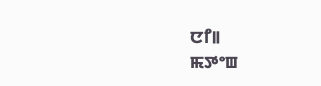ꯅꯤ꯫
ꯃꯇꯦꯡ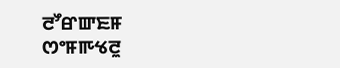ꯂꯧꯔꯛꯐꯝ
ꯁꯦꯝꯒꯠꯂꯨ